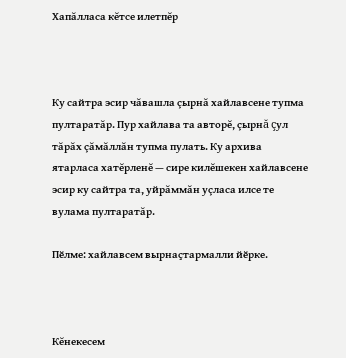Хапăлласа кĕтсе илетпĕр



Ку сайтра эсир чăвашла çырнă хайлавсене тупма пултаратăр. Пур хайлава та авторĕ, çырнă çул тăрăх çăмăллăн тупма пулать. Ку архива ятарласа хатĕрленĕ — сире килĕшекен хайлавсене эсир ку сайтра та, уйрăммăн уçласа илсе те вулама пултаратăр.

Пӗлме: хайлавсем вырнаҫтармалли йӗрке.



Кĕнекесем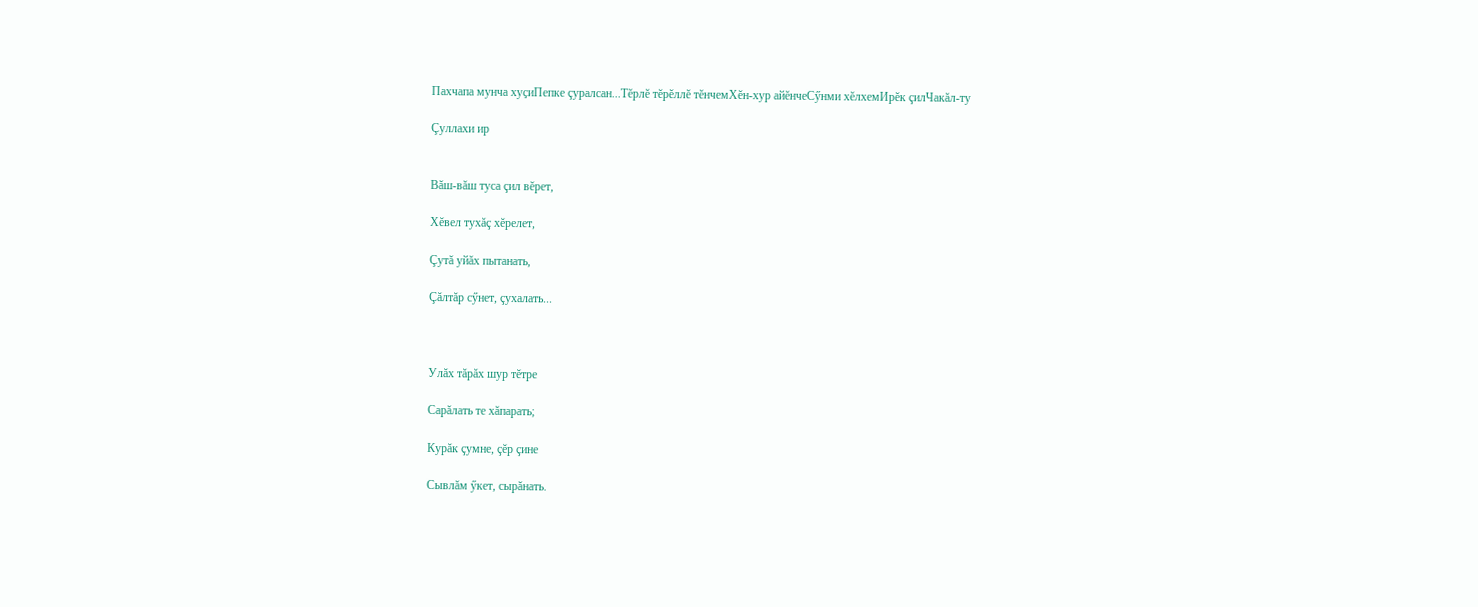Пахчапа мунча хуҫиПепке çуралсан...Тĕрлĕ тĕрĕллĕ тĕнчемХĕн-хур айĕнчеСӳнми хĕлхемИрĕк çилЧакăл-ту

Çуллахи ир


Вăш-вăш туса çил вĕрет,

Хĕвел тухăç хĕрелет,

Çутă уйăх пытанать,

Çăлтăр сӳнет, çухалать...



Улăх тăрăх шур тĕтре

Сарăлать те хăпарать;

Курăк çумне, çĕр çине

Сывлăм ӳкет, сырăнать.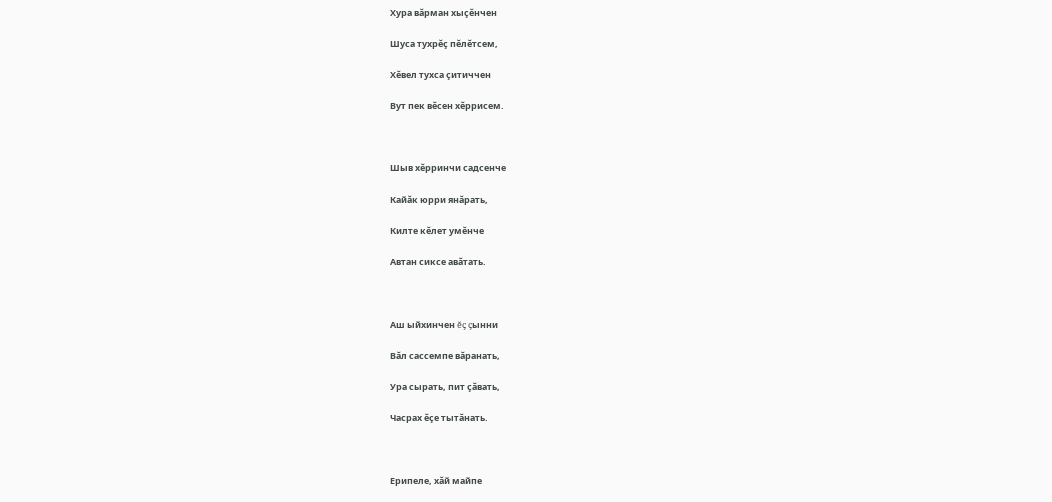Хура вăрман хыçĕнчен

Шуса тухрĕç пĕлĕтсем,

Хĕвел тухса çитиччен

Вут пек вĕсен хĕррисем.



Шыв хĕрринчи садсенче

Кайăк юрри янăрать,

Килте кĕлет умĕнче

Автан сиксе авăтать.



Аш ыйхинчен ĕç çынни

Вăл сассемпе вăранать,

Ура сырать, пит çăвать,

Часрах ĕçе тытăнать.



Ерипеле, хăй майпе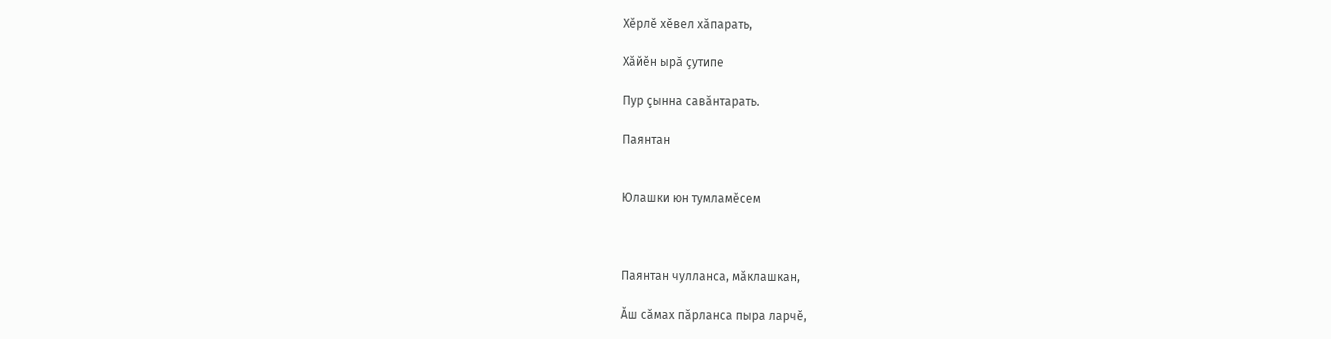Хĕрлĕ хĕвел хăпарать,

Хăйĕн ырă çутипе

Пур çынна савăнтарать.

Паянтан


Юлашки юн тумламĕсем



Паянтан чулланса, мăклашкан,

Ăш сăмах пăрланса пыра ларчĕ,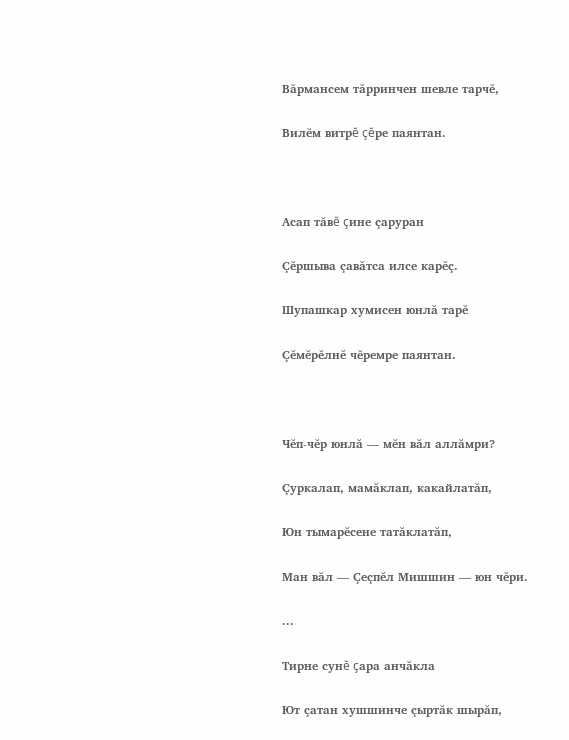Вăрмансем тăрринчен шевле тарчĕ,

Вилĕм витрĕ çĕре паянтан.



Асап тăвĕ çине çаруран

Çĕршыва çавăтса илсе карĕç.

Шупашкар хумисен юнлă тарĕ

Çĕмĕрĕлнĕ чĕремре паянтан.



Чĕп-чĕр юнлă — мĕн вăл аллăмри?

Çуркалап, мамăклап, какайлатăп,

Юн тымарĕсене татăклатăп,

Ман вăл — Çеçпĕл Мишшин — юн чĕри.

...

Тирне сунĕ çара анчăкла

Ют çатан хушшинче çыртăк шырăп,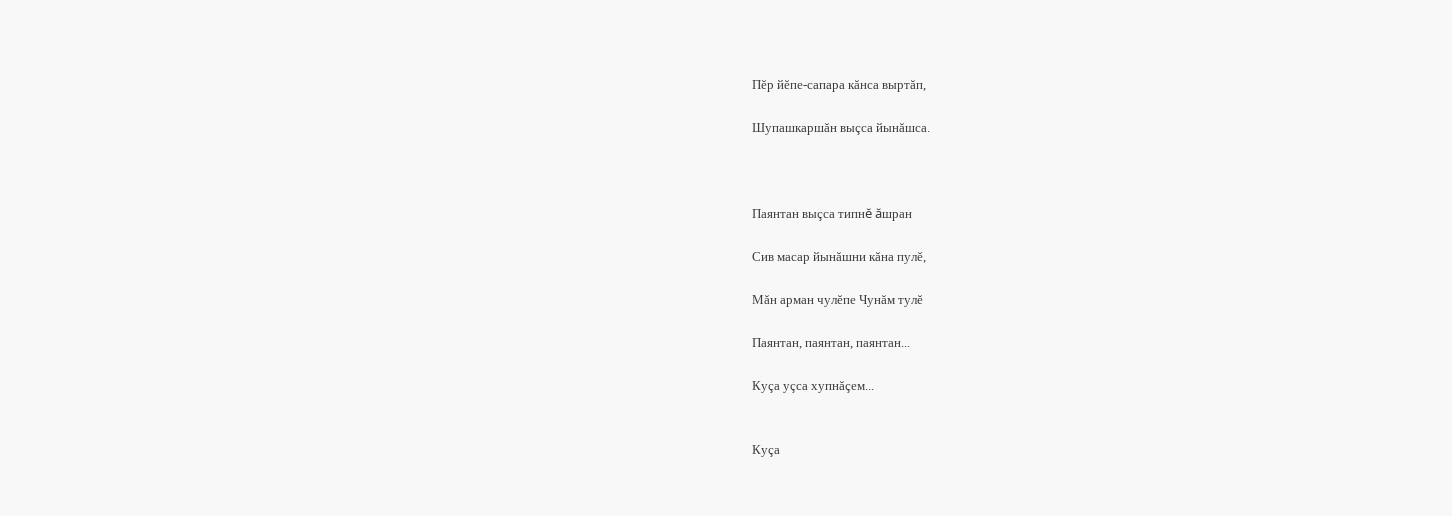Пĕр йĕпе-сапара кăнса выртăп,

Шупашкаршăн выçса йынăшса.



Паянтан выçса типнĕ ăшран

Сив масар йынăшни кăна пулĕ,

Мăн арман чулĕпе Чунăм тулĕ

Паянтан, паянтан, паянтан...

Куçа уçса хупнăçем...


Куçа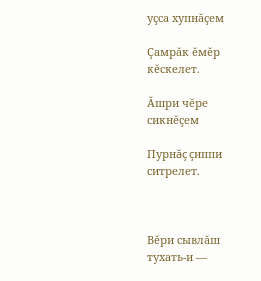уçса хупнăçем

Çамрăк ĕмĕр кĕскелет.

Ăшри чĕре сикнĕçем

Пурнăç çиппи ситрелет.



Вĕри сывлăш тухать-и —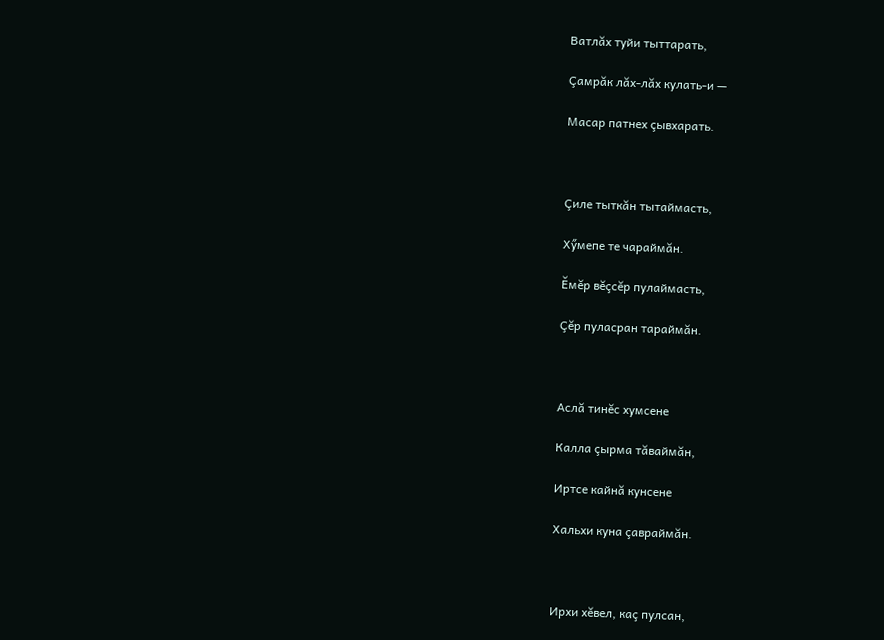Ватлăх туйи тыттарать,

Çамрăк лăх-лăх кулать-и —

Масар патнех çывхарать.



Çиле тыткăн тытаймасть,

Хӳмепе те чараймăн.

Ĕмĕр вĕçсĕр пулаймасть,

Çĕр пуласран тараймăн.



Аслă тинĕс хумсене

Калла çырма тăваймăн,

Иртсе кайнă кунсене

Хальхи куна çавраймăн.



Ирхи хĕвел, каç пулсан,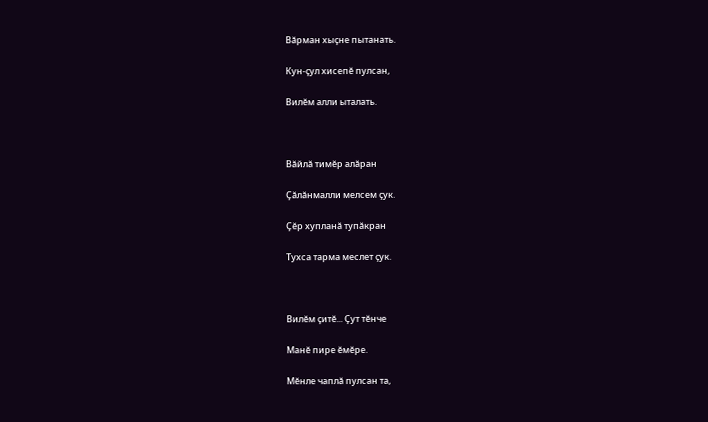Вăрман хыçне пытанать.

Кун-çул хисепĕ пулсан,

Вилĕм алли ыталать.



Вăйлă тимĕр алăран

Çăлăнмалли мелсем çук.

Çĕр хупланă тупăкран

Тухса тарма меслет çук.



Вилĕм çитĕ... Çут тĕнче

Манĕ пире ĕмĕре.

Мĕнле чаплă пулсан та,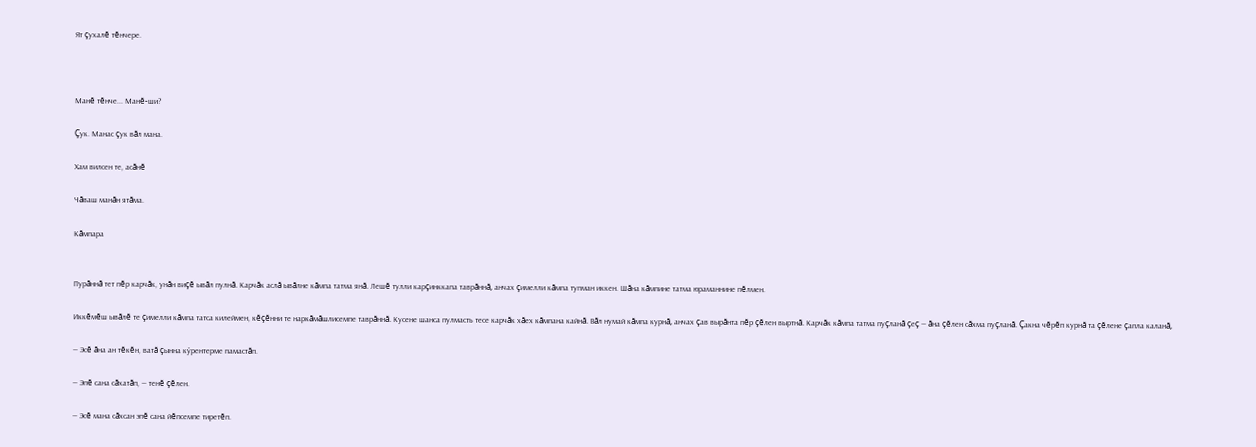Ят çухалĕ тĕнчере.



Манĕ тĕнче... Манĕ-ши?

Çук. Манас çук вăл мана.

Хам вилсен те, асăнĕ

Чăваш манăн ятăма.

Кăмпара


Пурăннă тет пĕр карчăк, унăн виçĕ ывăл пулнă. Карчăк аслă ывăлне кăмпа татма янă. Лешĕ тулли карçинккапа таврăннă, анчах çимелли кăмпа тупман иккен. Шăна кăмпине татма юраманнине пĕлмен.

Иккĕмĕш ывăлĕ те çимелли кăмпа татса килеймен, кĕçĕнни те наркăмăшлисемпе таврăннă. Кусене шанса пулмасть тесе карчăк хăех кăмпана кайнă. Вăл нумай кăмпа курнă, анчах çав вырăнта пĕр çĕлен выртнă. Карчăк кăмпа татма пуçланă çеç — ăна çĕлен сăхма пуçланă. Çакна чĕрĕп курнă та çĕлене çапла каланă,

— Эсĕ ăна ан тĕкĕн, ватă çынна кӳрентерме памастăп.

— Эпĕ сана сăхатăп, — тенĕ çĕлен.

— Эсĕ мана сăхсан эпĕ сана йĕпсемпе тиретĕп.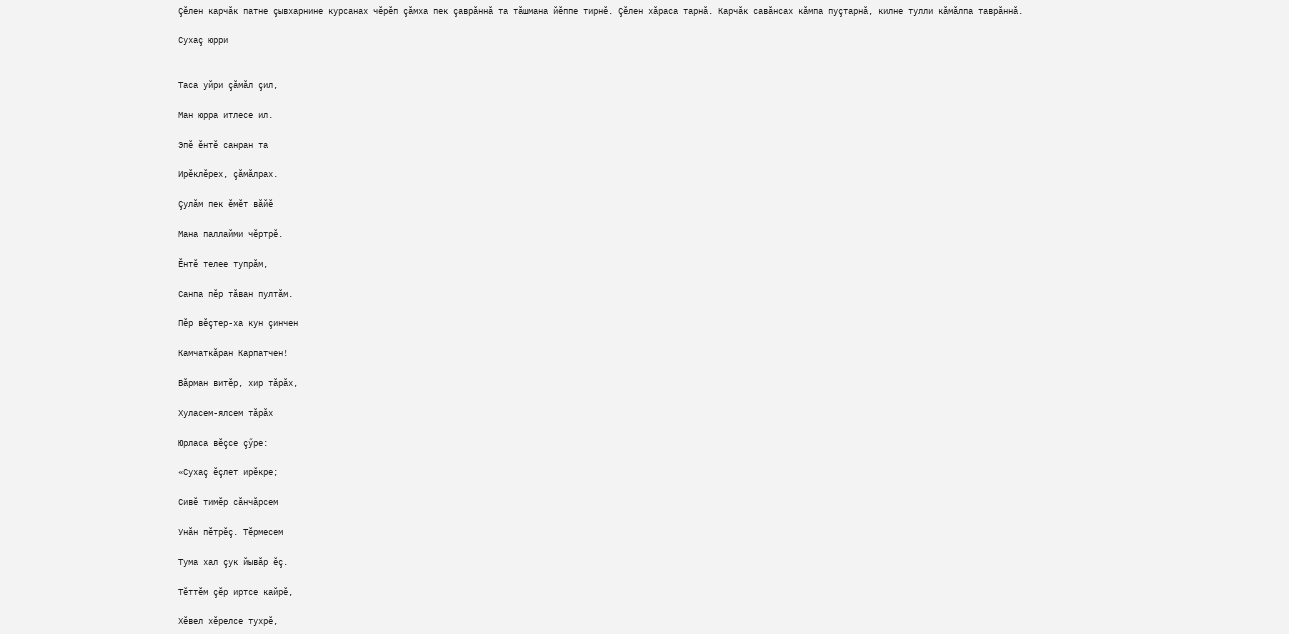Çĕлен карчăк патне çывхарнине курсанах чĕрĕп çăмха пек çаврăннă та тăшмана йĕппе тирнĕ. Çĕлен хăраса тарнă. Карчăк савăнсах кăмпа пуçтарнă, килне тулли кăмăлпа таврăннă.

Сухаç юрри


Таса уйри çăмăл çил,

Ман юрра итлесе ил.

Эпĕ ĕнтĕ санран та

Ирĕклĕрех, çăмăлрах.

Çулăм пек ĕмĕт вăйĕ

Мана паллайми чĕртрĕ.

Ĕнтĕ телее тупрăм,

Санпа пĕр тăван пултăм.

Пĕр вĕçтер-ха кун çинчен

Камчаткăран Карпатчен!

Вăрман витĕр, хир тăрăх,

Хуласем-ялсем тăрăх

Юрласа вĕçсе çӳре:

«Сухаç ĕçлет ирĕкре;

Сивĕ тимĕр сăнчăрсем

Унăн пĕтрĕç. Тĕрмесем

Тума хал çук йывăр ĕç.

Тĕттĕм çĕр иртсе кайрĕ,

Хĕвел хĕрелсе тухрĕ,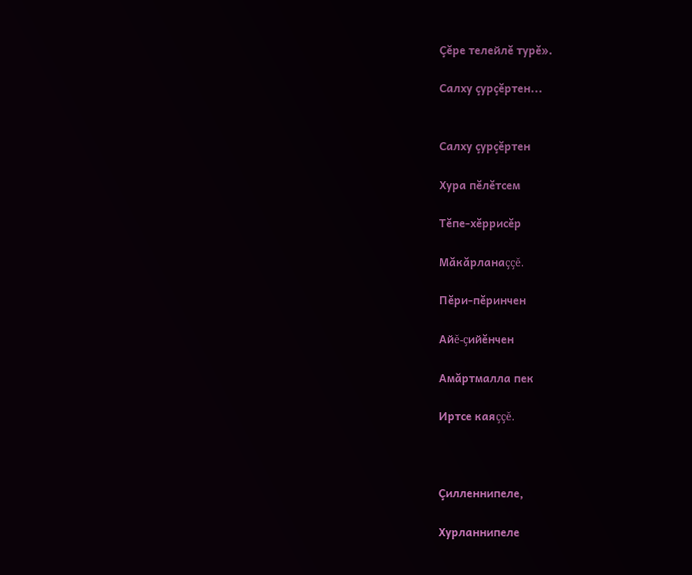Çĕре телейлĕ турĕ».

Салху çурçĕртен...


Салху çурçĕртен

Хура пĕлĕтсем

Тĕпе-хĕррисĕр

Мăкăрланаççĕ.

Пĕри-пĕринчен

Айĕ-çийĕнчен

Амăртмалла пек

Иртсе каяççĕ.



Çилленнипеле,

Хурланнипеле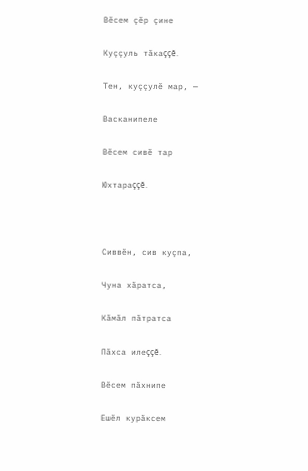Вĕсем çĕр çине

Куççуль тăкаççĕ.

Тен, куççулĕ мар, —

Васканипеле

Вĕсем сивĕ тар

Юхтараççĕ.



Сиввĕн, сив куçпа,

Чуна хăратса,

Кăмăл пăтратса

Пăхса илеççĕ.

Вĕсем пăхнипе

Ешĕл курăксем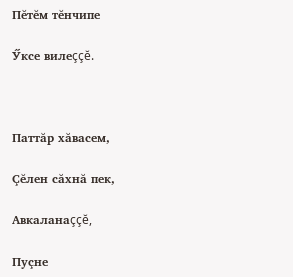Пĕтĕм тĕнчипе

Ӳксе вилеççĕ.



Паттăр хăвасем,

Çĕлен сăхнă пек,

Авкаланаççĕ,

Пуçне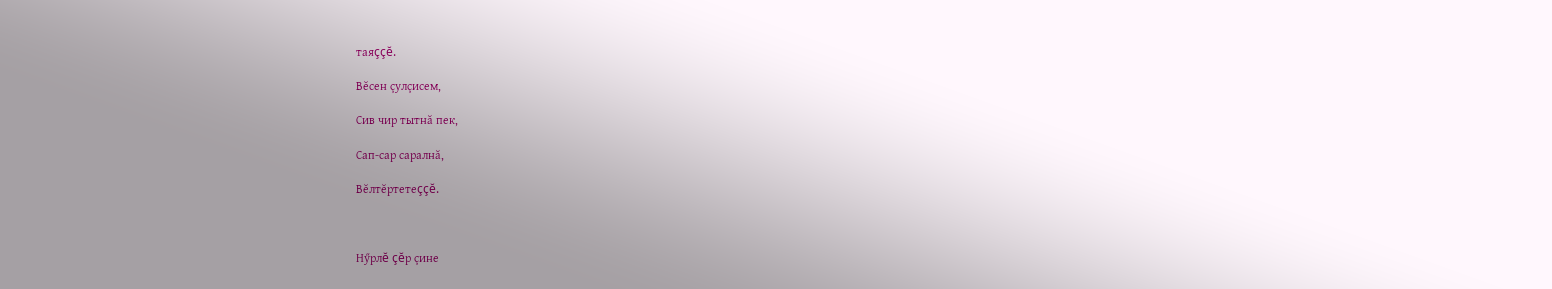таяççĕ.

Вĕсен çулçисем,

Сив чир тытнă пек,

Сап-сар саралнă,

Вĕлтĕртетеççĕ.



Нӳрлĕ çĕр çине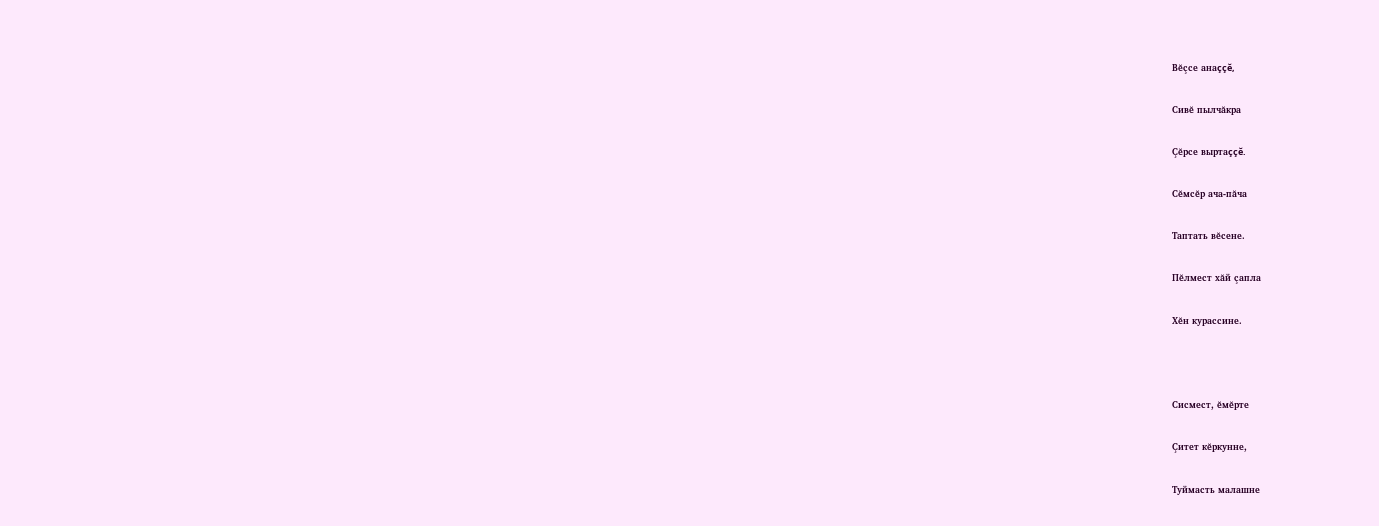Вĕçсе анаççĕ,

Сивĕ пылчăкра

Çĕрсе выртаççĕ.

Сĕмсĕр ача-пăча

Таптать вĕсене.

Пĕлмест хăй çапла

Хĕн курассине.



Сисмест, ĕмĕрте

Çитет кĕркунне,

Туймасть малашне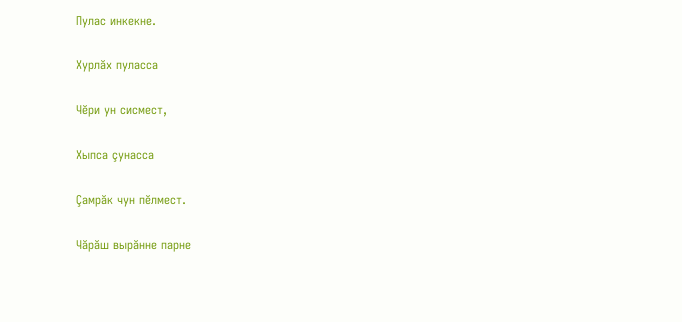Пулас инкекне.

Хурлăх пуласса

Чĕри ун сисмест,

Хыпса çунасса

Çамрăк чун пĕлмест.

Чăрăш вырăнне парне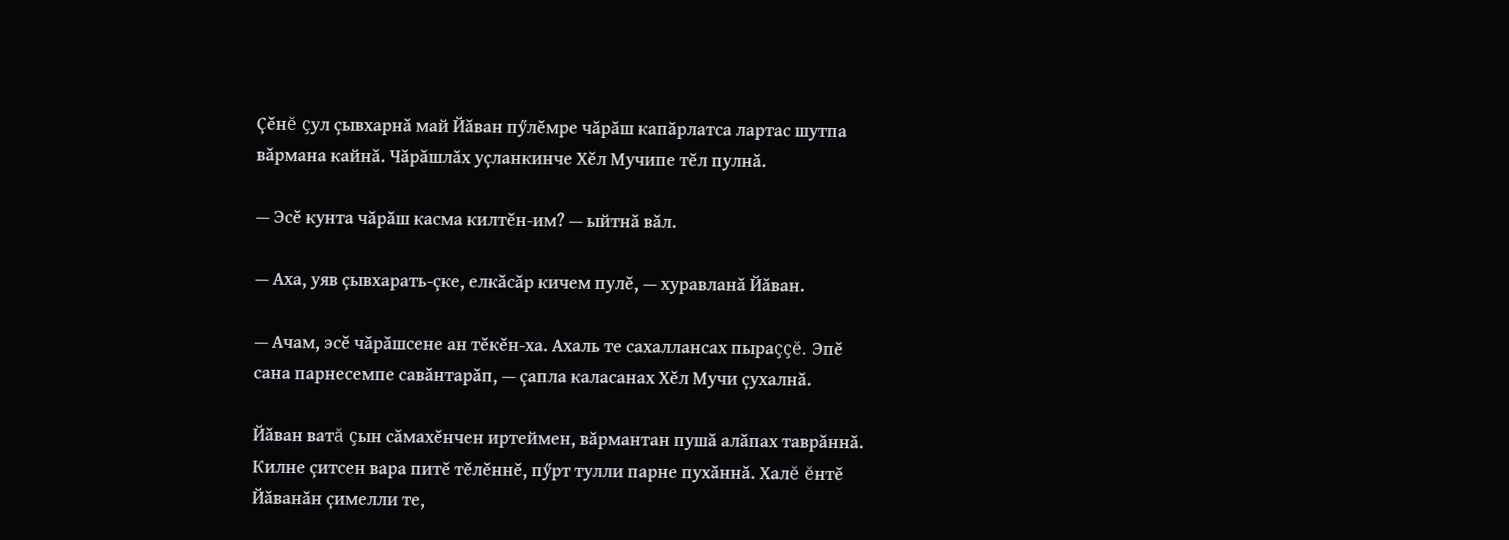Çĕнĕ çул çывхарнă май Йăван пӳлĕмре чăрăш капăрлатса лартас шутпа вăрмана кайнă. Чăрăшлăх уçланкинче Хĕл Мучипе тĕл пулнă.

— Эсĕ кунта чăрăш касма килтĕн-им? — ыйтнă вăл.

— Аха, уяв çывхарать-çке, елкăсăр кичем пулĕ, — хуравланă Йăван.

— Ачам, эсĕ чăрăшсене ан тĕкĕн-ха. Ахаль те сахаллансах пыраççĕ. Эпĕ сана парнесемпе савăнтарăп, — çапла каласанах Хĕл Мучи çухалнă.

Йăван ватă çын сăмахĕнчен иртеймен, вăрмантан пушă алăпах таврăннă. Килне çитсен вара питĕ тĕлĕннĕ, пӳрт тулли парне пухăннă. Халĕ ĕнтĕ Йăванăн çимелли те,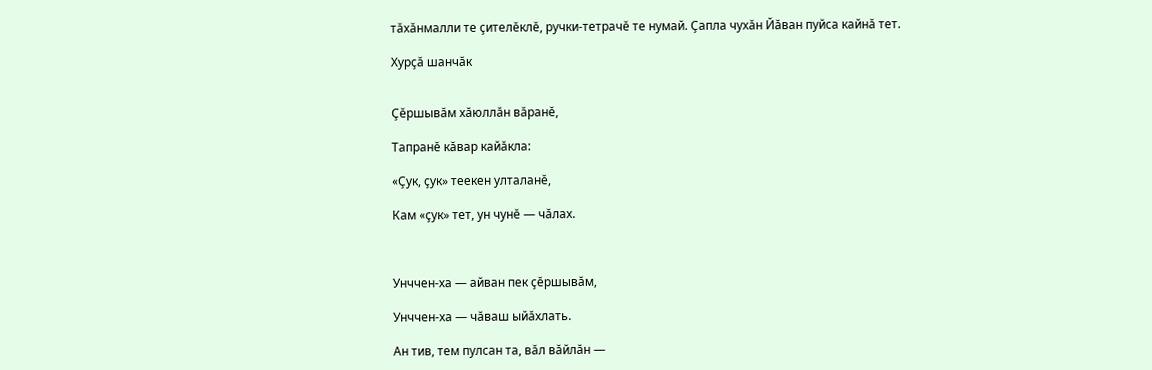тăхăнмалли те çителĕклĕ, ручки-тетрачĕ те нумай. Çапла чухăн Йăван пуйса кайнă тет.

Хурçă шанчăк


Çĕршывăм хăюллăн вăранĕ,

Тапранĕ кăвар кайăкла:

«Çук, çук» теекен улталанĕ,

Кам «çук» тет, ун чунĕ — чăлах.



Унччен-ха — айван пек çĕршывăм,

Унччен-ха — чăваш ыйăхлать.

Ан тив, тем пулсан та, вăл вăйлăн —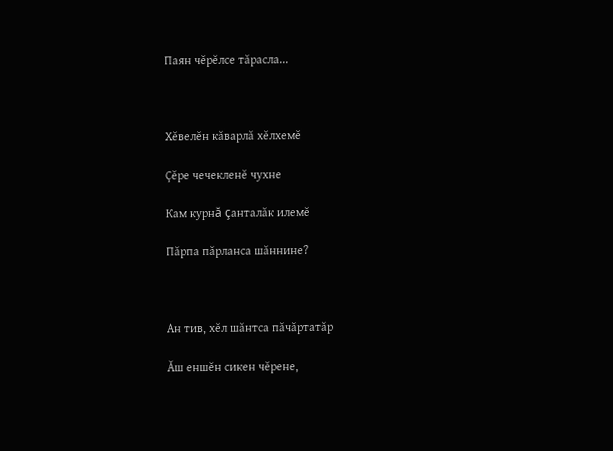Паян чĕрĕлсе тăрасла...



Хĕвелĕн кăварлă хĕлхемĕ

Çĕре чечекленĕ чухне

Кам курнă çанталăк илемĕ

Пăрпа пăрланса шăннине?



Ан тив, хĕл шăнтса пăчăртатăр

Ăш еншĕн сикен чĕрене,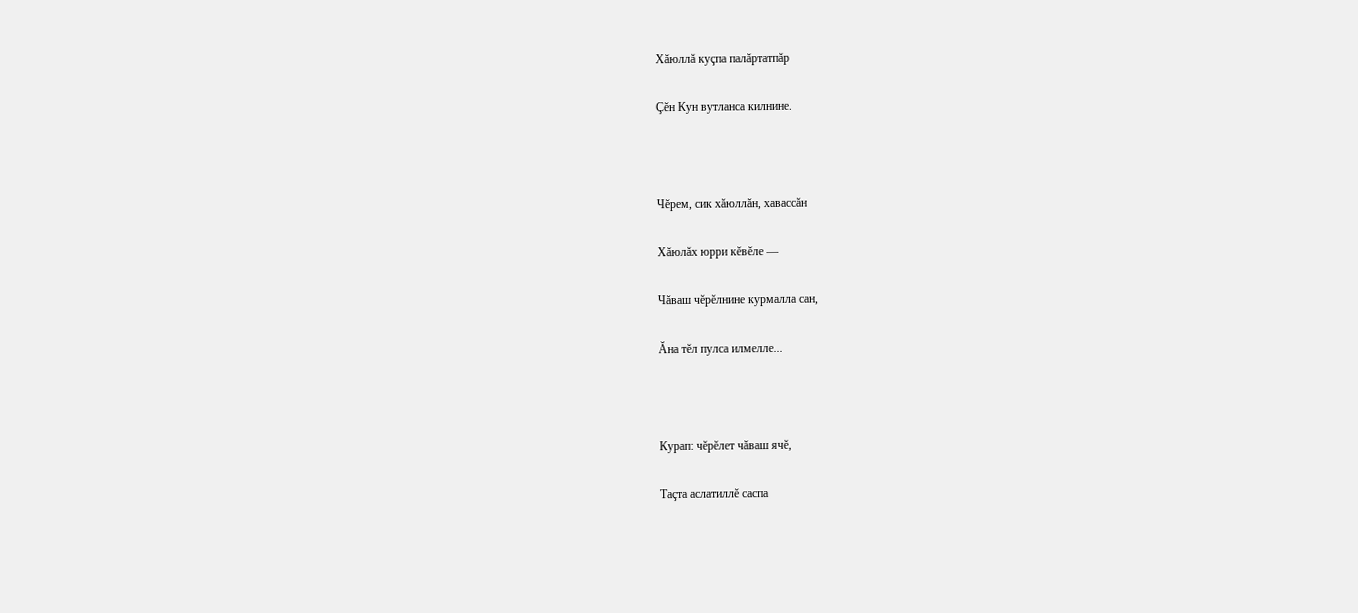Хăюллă куçпа палăртатпăр

Çĕн Кун вутланса килнине.



Чĕрем, сик хăюллăн, хавассăн

Хăюлăх юрри кĕвĕле —

Чăваш чĕрĕлнине курмалла сан,

Ăна тĕл пулса илмелле...



Курап: чĕрĕлет чăваш ячĕ,

Таçта аслатиллĕ саспа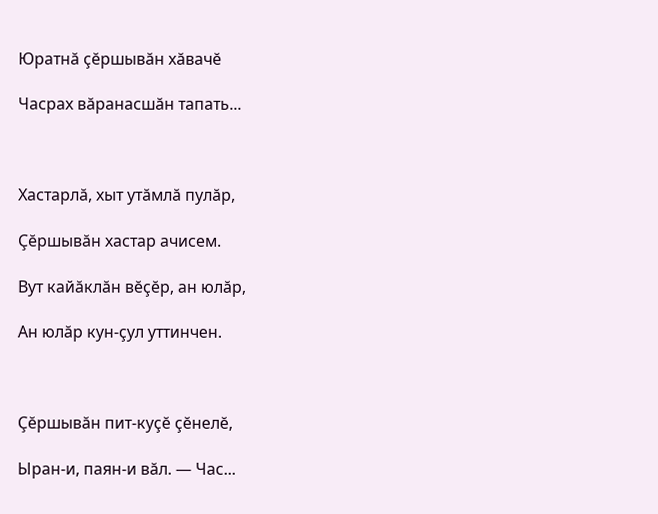Юратнă çĕршывăн хăвачĕ

Часрах вăранасшăн тапать...



Хастарлă, хыт утăмлă пулăр,

Çĕршывăн хастар ачисем.

Вут кайăклăн вĕçĕр, ан юлăр,

Ан юлăр кун-çул уттинчен.



Çĕршывăн пит-куçĕ çĕнелĕ,

Ыран-и, паян-и вăл. — Час...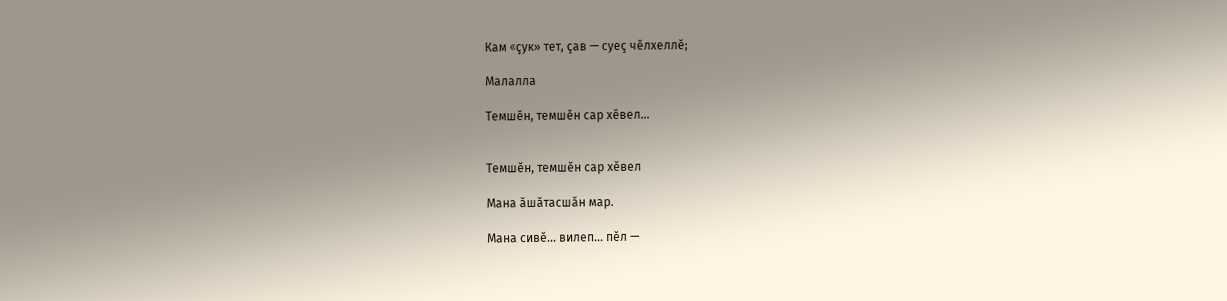Кам «çук» тет, çав — суеç чĕлхеллĕ;

Малалла

Темшĕн, темшĕн сар хĕвел...


Темшĕн, темшĕн сар хĕвел

Мана ăшăтасшăн мар.

Мана сивĕ... вилеп... пĕл —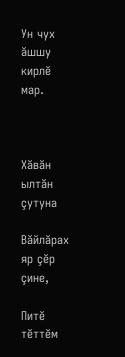Ун чух ăшшу кирлĕ мар.



Хăвăн ылтăн çутуна

Вăйлăрах яр çĕр çине,

Питĕ тĕттĕм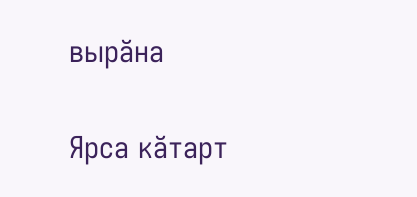вырăна

Ярса кăтарт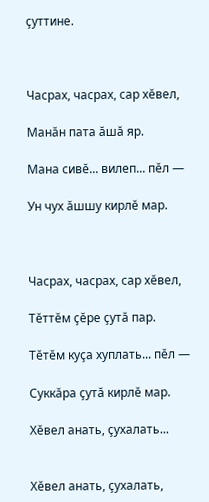çуттине.



Часрах, часрах, сар хĕвел,

Манăн пата ăшă яр.

Мана сивĕ... вилеп... пĕл —

Ун чух ăшшу кирлĕ мар.



Часрах, часрах, сар хĕвел,

Тĕттĕм çĕре çутă пар.

Тĕтĕм куçа хуплать... пĕл —

Суккăра çутă кирлĕ мар.

Хĕвел анать, çухалать...


Хĕвел анать, çухалать,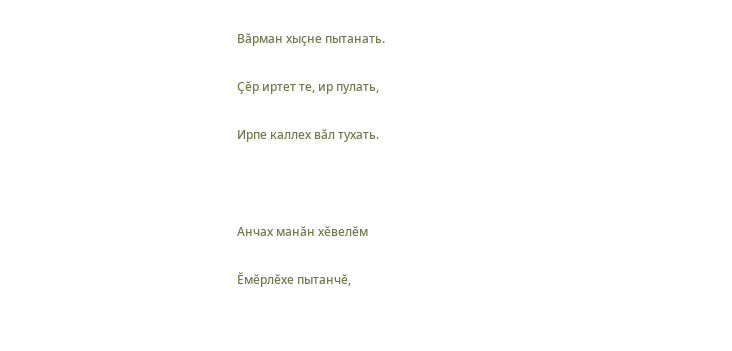Вăрман хыçне пытанать.

Çĕр иртет те, ир пулать,

Ирпе каллех вăл тухать.



Анчах манăн хĕвелĕм

Ĕмĕрлĕхе пытанчĕ,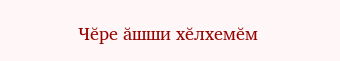Чĕре ăшши хĕлхемĕм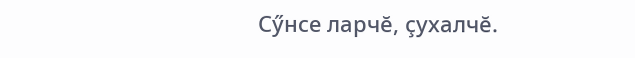Сӳнсе ларчĕ, çухалчĕ.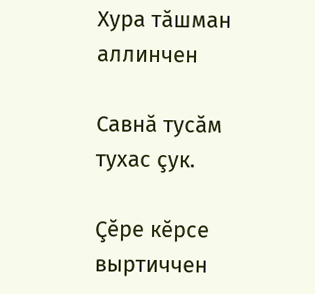Хура тăшман аллинчен

Савнă тусăм тухас çук.

Çĕре кĕрсе выртиччен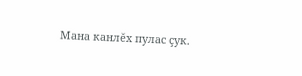Мана канлĕх пулас çук.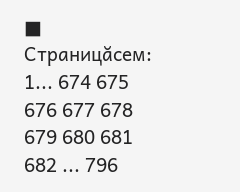■ Страницăсем: 1... 674 675 676 677 678 679 680 681 682 ... 796